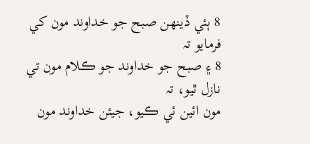8 ٻئي ڏينهن صبح جو خداوند مون کي فرمايو تہ
8 ۽ صبح جو خداوند جو ڪلام مون تي نازل ٿيو، تہ
مون ائين ئي ڪيو، جيئن خداوند مون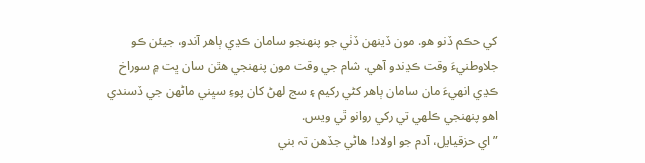کي حڪم ڏنو هو. مون ڏينهن ڏٺي جو پنهنجو سامان ڪڍي ٻاهر آندو، جيئن ڪو جلاوطنيءَ وقت ڪڍندو آهي. شام جي وقت مون پنهنجي هٿن سان ڀت ۾ سوراخ ڪڍي انهيءَ مان سامان ٻاهر کڻي رکيم ۽ سج لهڻ کان پوءِ سڀني ماڻهن جي ڏسندي اهو پنهنجي ڪلهي تي رکي روانو ٿي ويس.
”اي حزقيايل، آدم جو اولاد! هاڻي جڏهن تہ بني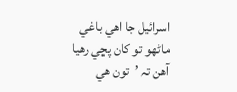اسرائيل جا اهي باغي ماڻهو تو کان پڇي رهيا آهن تہ ’تون هي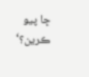ڇا پيو ڪرين؟‘